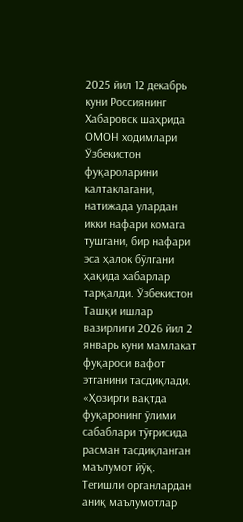2025 йил 12 декабрь куни Россиянинг Хабаровск шаҳрида ОМОН ходимлари Ўзбекистон фуқароларини калтаклагани, натижада улардан икки нафари комага тушгани, бир нафари эса ҳалок бўлгани ҳақида хабарлар тарқалди. Ўзбекистон Ташқи ишлар вазирлиги 2026 йил 2 январь куни мамлакат фуқароси вафот этганини тасдиқлади.
«Ҳозирги вақтда фуқаронинг ўлими сабаблари тўғрисида расман тасдиқланган маълумот йўқ. Тегишли органлардан аниқ маълумотлар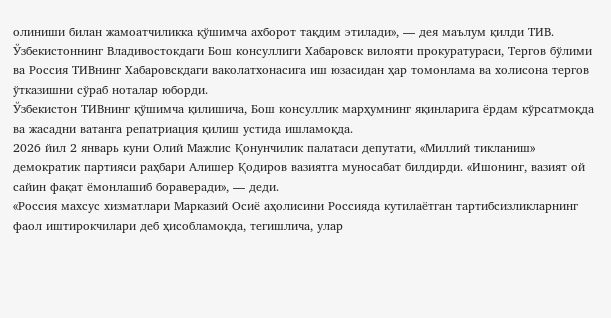олиниши билан жамоатчиликка қўшимча ахборот тақдим этилади», — дея маълум қилди ТИВ.
Ўзбекистоннинг Владивостокдаги Бош консуллиги Хабаровск вилояти прокуратураси, Тергов бўлими ва Россия ТИВнинг Хабаровскдаги ваколатхонасига иш юзасидан ҳар томонлама ва холисона тергов ўтказишни сўраб ноталар юборди.
Ўзбекистон ТИВнинг қўшимча қилишича, Бош консуллик марҳумнинг яқинларига ёрдам кўрсатмоқда ва жасадни ватанга репатриация қилиш устида ишламоқда.
2026 йил 2 январь куни Олий Мажлис Қонунчилик палатаси депутати, «Миллий тикланиш» демократик партияси раҳбари Алишер Қодиров вазиятга муносабат билдирди. «Ишонинг, вазият ой сайин фақат ёмонлашиб бораверади», — деди.
«Россия махсус хизматлари Марказий Осиё аҳолисини Россияда кутилаётган тартибсизликларнинг фаол иштирокчилари деб ҳисобламоқда, тегишлича, улар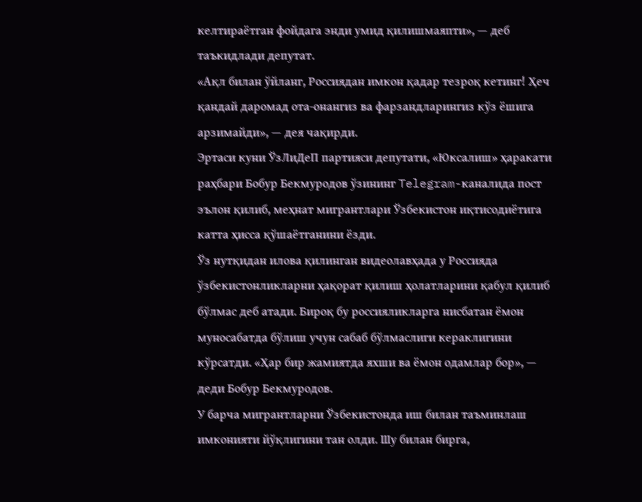келтираётган фойдага энди умид қилишмаяпти», — деб таъкидлади депутат.
«Ақл билан ўйланг, Россиядан имкон қадар тезроқ кетинг! Ҳеч қандай даромад ота-онангиз ва фарзандларингиз кўз ёшига арзимайди», — дея чақирди.
Эртаси куни ЎзЛиДеП партияси депутати, «Юксалиш» ҳаракати раҳбари Бобур Бекмуродов ўзининг Telegram-каналида пост эълон қилиб, меҳнат мигрантлари Ўзбекистон иқтисодиётига катта ҳисса қўшаётганини ёзди.
Ўз нутқидан илова қилинган видеолавҳада у Россияда ўзбекистонликларни ҳақорат қилиш ҳолатларини қабул қилиб бўлмас деб атади. Бироқ бу россияликларга нисбатан ёмон муносабатда бўлиш учун сабаб бўлмаслиги кераклигини кўрсатди. «Ҳар бир жамиятда яхши ва ёмон одамлар бор», — деди Бобур Бекмуродов.
У барча мигрантларни Ўзбекистонда иш билан таъминлаш имконияти йўқлигини тан олди. Шу билан бирга,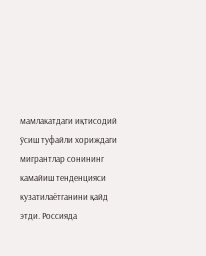мамлакатдаги иқтисодий ўсиш туфайли хориждаги мигрантлар сонининг камайиш тенденцияси кузатилаётганини қайд этди. Россияда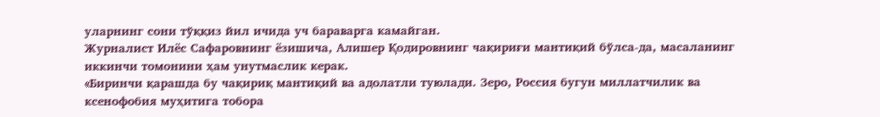уларнинг сони тўққиз йил ичида уч бараварга камайган.
Журналист Илёс Сафаровнинг ёзишича, Алишер Қодировнинг чақириғи мантиқий бўлса-да, масаланинг иккинчи томонини ҳам унутмаслик керак.
«Биринчи қарашда бу чақириқ мантиқий ва адолатли туюлади. Зеро, Россия бугун миллатчилик ва ксенофобия муҳитига тобора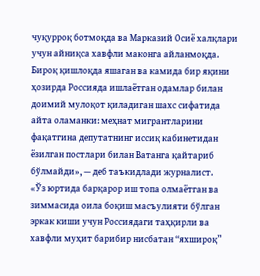чуқурроқ ботмоқда ва Марказий Осиё халқлари учун айниқса хавфли маконга айланмоқда. Бироқ қишлоқда яшаган ва камида бир яқини ҳозирда Россияда ишлаётган одамлар билан доимий мулоқот қиладиган шахс сифатида айта оламанки: меҳнат мигрантларини фақатгина депутатнинг иссиқ кабинетидан ёзилган постлари билан Ватанга қайтариб бўлмайди», — деб таъкидлади журналист.
«Ўз юртида барқарор иш топа олмаётган ва зиммасида оила боқиш масъулияти бўлган эркак киши учун Россиядаги таҳқирли ва хавфли муҳит барибир нисбатан “яхшироқ”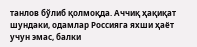танлов бўлиб қолмоқда. Аччиқ ҳақиқат шундаки, одамлар Россияга яхши ҳаёт учун эмас, балки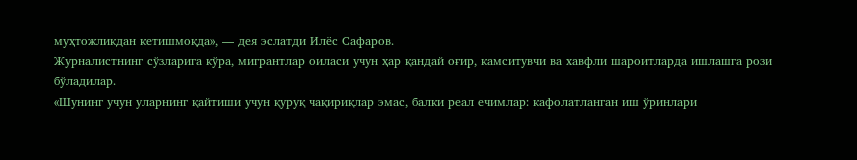муҳтожликдан кетишмоқда», — дея эслатди Илёс Сафаров.
Журналистнинг сўзларига кўра, мигрантлар оиласи учун ҳар қандай оғир, камситувчи ва хавфли шароитларда ишлашга рози бўладилар.
«Шунинг учун уларнинг қайтиши учун қуруқ чақириқлар эмас, балки реал ечимлар: кафолатланган иш ўринлари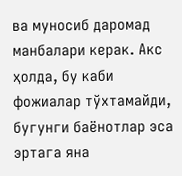ва муносиб даромад манбалари керак. Акс ҳолда, бу каби фожиалар тўхтамайди, бугунги баёнотлар эса эртага яна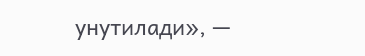унутилади», —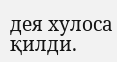дея хулоса қилди.